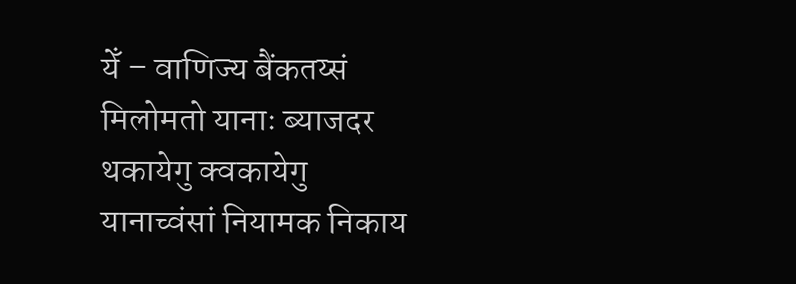येँ – वाणिज्य बैंकतय्सं मिलोमतो यानाः ब्याजदर थकायेगु क्वकायेगु यानाच्वंसां नियामक निकाय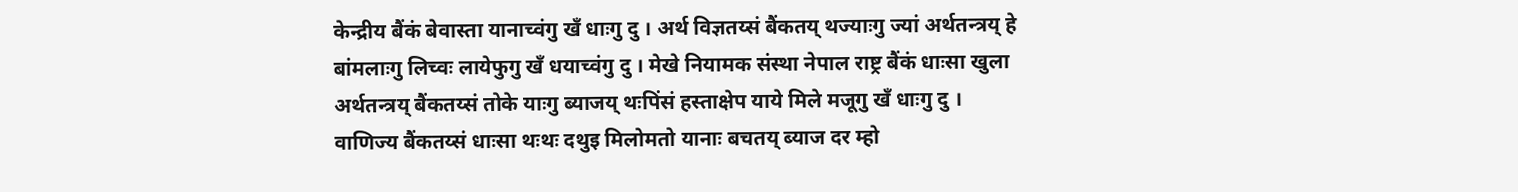केन्द्रीय बैंकं बेवास्ता यानाच्वंगु खँ धाःगु दु । अर्थ विज्ञतय्सं बैंकतय् थज्याःगु ज्यां अर्थतन्त्रय् हे बांमलाःगु लिच्वः लायेफुगु खँ धयाच्वंगु दु । मेखे नियामक संस्था नेपाल राष्ट्र बैंकं धाःसा खुला अर्थतन्त्रय् बैंकतय्सं तोके याःगु ब्याजय् थःपिंसं हस्ताक्षेप याये मिले मजूगु खँ धाःगु दु ।
वाणिज्य बैंकतय्सं धाःसा थःथः दथुइ मिलोमतो यानाः बचतय् ब्याज दर म्हो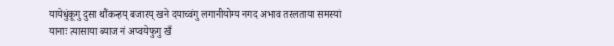यायेधुंकूगु दुसा थौंकन्हय् बजारय् खने दयाच्वंगु लगानीयोग्य नगद अभाव तरलताया समस्यां यानाः त्यासाया ब्याज नं अप्वयेफुगु खँ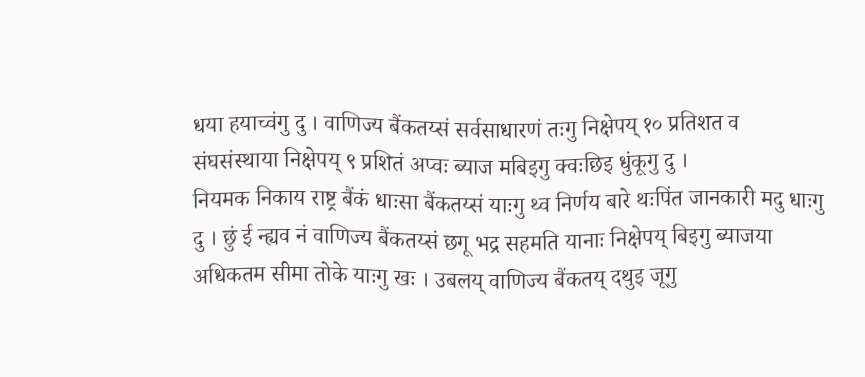धया हयाच्वंगु दु । वाणिज्य बैंकतय्सं सर्वसाधारणं तःगु निक्षेपय् १० प्रतिशत व संघसंस्थाया निक्षेपय् ९ प्रशितं अप्वः ब्याज मबिइगु क्वःछिइ धुंकूगु दु ।
नियमक निकाय राष्ट्र बैंकं धाःसा बैंकतय्सं याःगु थ्व निर्णय बारे थःपिंत जानकारी मदु धाःगु दु । छुं ई न्ह्यव नं वाणिज्य बैंकतय्सं छगू भद्र सहमति यानाः निक्षेपय् बिइगु ब्याजया अधिकतम सीमा तोके याःगु खः । उबलय् वाणिज्य बैंकतय् दथुइ जूगु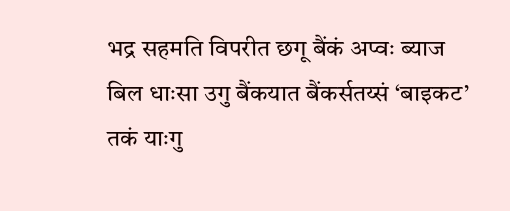भद्र सहमति विपरीत छगू बैंकं अप्वः ब्याज बिल धाःसा उगु बैंकयात बैंकर्सतय्सं ‘बाइकट’ तकं याःगु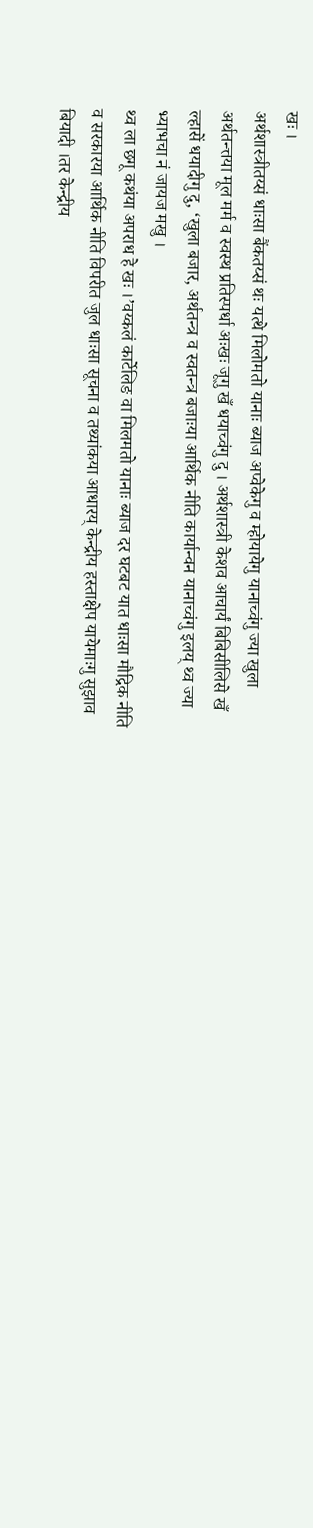खः ।
अर्थशास्त्रीतय्सं धाःसा बैंकतय्सं थः यत्थे मिलोमतो यानाः ब्याज अप्वेकेगु व म्होयायेगु यानाच्वंगु ज्या खुला अर्थतन्त्तया मूल मर्म व स्वस्थ प्रतिस्पर्धा अःखः जूगु खँ धयाच्वंगु दु । अर्थशास्त्री केशव आचार्यं बिबिसीलिसे खँ ल्हासें धयादीगु दु, ‘खुला बजार, अर्थतन्त्र व स्वतन्त्र बजाःया आर्थिक नीति कार्यान्वन यानाच्वंगु इलय् थ्व ज्या भ्याभचा नं जायज मखु ।
थ्व ला छगू कथंया अपराध हे खः ।’वय्कलं कार्टेलिङ वा मिलमतो यानाः ब्याज दर घटबट यात धाःसा मौद्रिक नीति व सरकारया आर्थिक नीति विपरीत जुल धाःसा सूचना व तथ्यांकया आधारय् केन्द्रीय हस्ताक्षेप यायेमाःगु सुझाव बियादी ।तर केन्द्रीय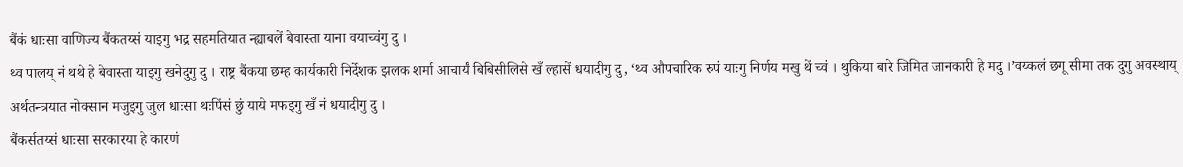बैंकं धाःसा वाणिज्य बैंकतय्सं याइगु भद्र सहमतियात न्ह्याबलें बेवास्ता याना वयाच्वंगु दु ।
थ्व पालय् नं थथे हे बेवास्ता याइगु खनेदुगु दु । राष्ट्र बैंकया छम्ह कार्यकारी निर्देशक झलक शर्मा आचार्यं बिबिसीलिसे खँ ल्हासें धयादीगु दु, ‘थ्व औपचारिक रुपं याःगु निर्णय मखु थें च्वं । थुकिया बारे जिमित जानकारी हे मदु ।’वय्कलं छगू सीमा तक दुगु अवस्थाय् अर्थतन्त्रयात नोक्सान मजुइगु जुल धाःसा थःपिंसं छुं याये मफइगु खँ नं धयादीगु दु ।
बैंकर्सतय्सं धाःसा सरकारया हे कारणं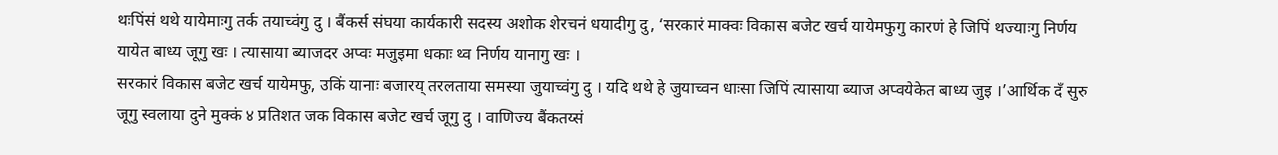थःपिंसं थथे यायेमाःगु तर्क तयाच्वंगु दु । बैंकर्स संघया कार्यकारी सदस्य अशोक शेरचनं धयादीगु दु, ‘सरकारं माक्वः विकास बजेट खर्च यायेमफुगु कारणं हे जिपिं थज्याःगु निर्णय यायेत बाध्य जूगु खः । त्यासाया ब्याजदर अप्वः मजुइमा धकाः थ्व निर्णय यानागु खः ।
सरकारं विकास बजेट खर्च यायेमफु, उकिं यानाः बजारय् तरलताया समस्या जुयाच्वंगु दु । यदि थथे हे जुयाच्वन धाःसा जिपिं त्यासाया ब्याज अप्वयेकेत बाध्य जुइ ।’आर्थिक दँ सुरु जूगु स्वलाया दुने मुक्कं ४ प्रतिशत जक विकास बजेट खर्च जूगु दु । वाणिज्य बैंकतय्सं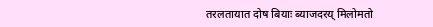तरलतायात दोष बियाः ब्याजदरय् मिलोमतो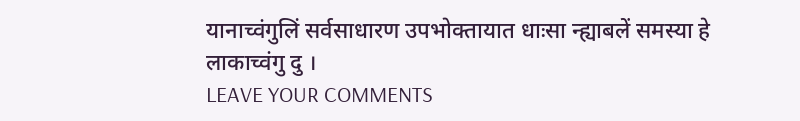यानाच्वंगुलिं सर्वसाधारण उपभोक्तायात धाःसा न्ह्याबलें समस्या हे लाकाच्वंगु दु ।
LEAVE YOUR COMMENTS